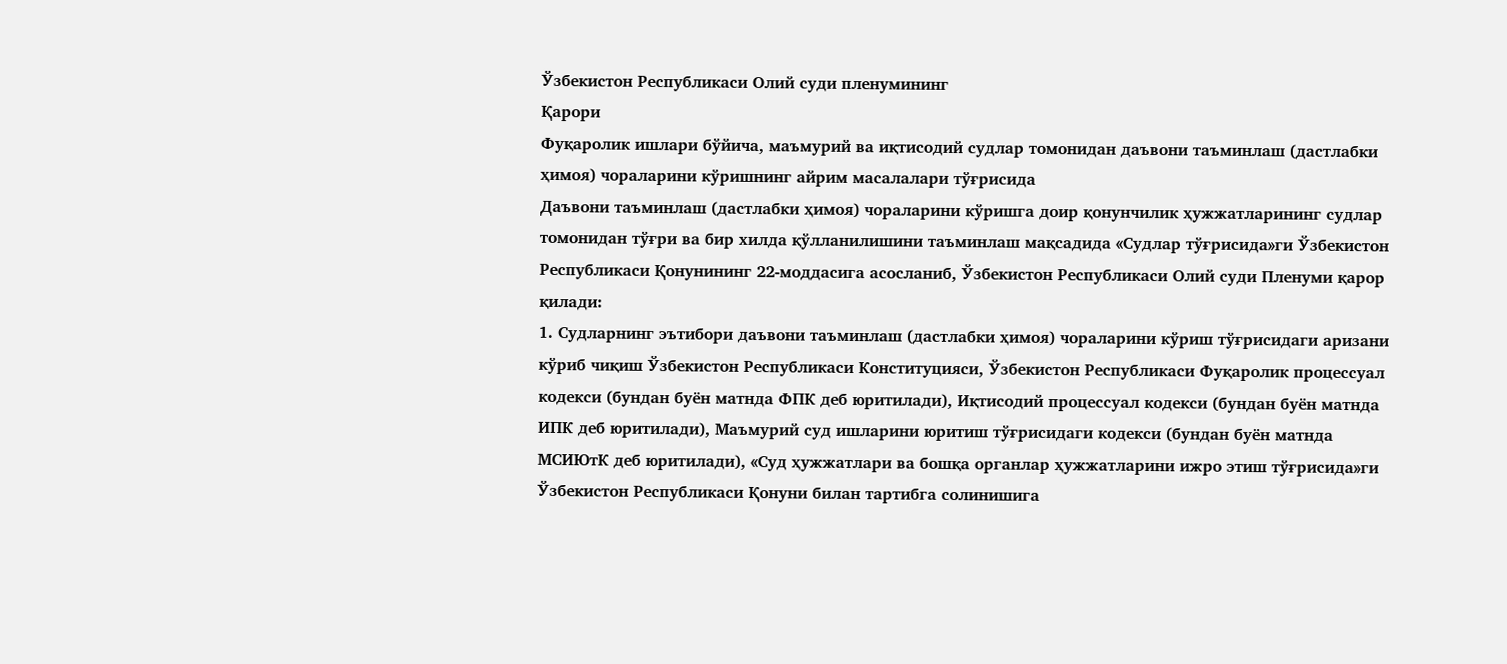Ўзбекистон Республикаси Олий суди пленумининг
Қарори
Фуқаролик ишлари бўйича, маъмурий ва иқтисодий судлар томонидан даъвони таъминлаш (дастлабки ҳимоя) чораларини кўришнинг айрим масалалари тўғрисида
Даъвони таъминлаш (дастлабки ҳимоя) чораларини кўришга доир қонунчилик ҳужжатларининг судлар томонидан тўғри ва бир хилда қўлланилишини таъминлаш мақсадида «Судлар тўғрисида»ги Ўзбекистон Республикаси Қонунининг 22-моддасига асосланиб, Ўзбекистон Республикаси Олий суди Пленуми қарор қилади:
1. Судларнинг эътибори даъвони таъминлаш (дастлабки ҳимоя) чораларини кўриш тўғрисидаги аризани кўриб чиқиш Ўзбекистон Республикаси Конституцияси, Ўзбекистон Республикаси Фуқаролик процессуал кодекси (бундан буён матнда ФПК деб юритилади), Иқтисодий процессуал кодекси (бундан буён матнда ИПК деб юритилади), Маъмурий суд ишларини юритиш тўғрисидаги кодекси (бундан буён матнда МСИЮтК деб юритилади), «Суд ҳужжатлари ва бошқа органлар ҳужжатларини ижро этиш тўғрисида»ги Ўзбекистон Республикаси Қонуни билан тартибга солинишига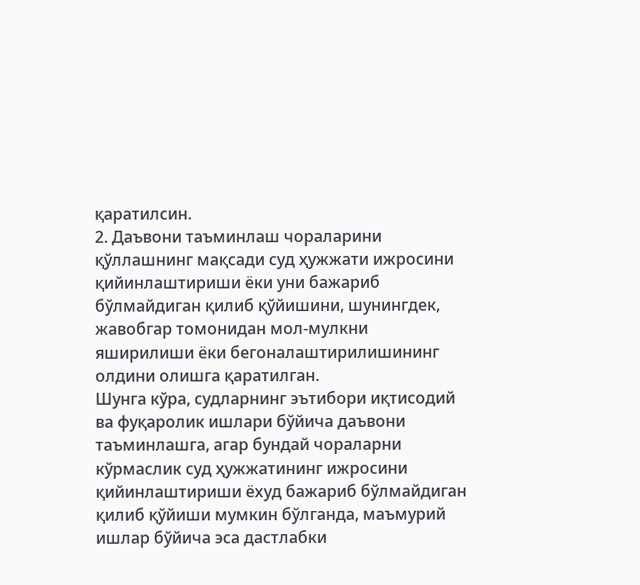қаратилсин.
2. Даъвони таъминлаш чораларини қўллашнинг мақсади суд ҳужжати ижросини қийинлаштириши ёки уни бажариб бўлмайдиган қилиб қўйишини, шунингдек, жавобгар томонидан мол-мулкни яширилиши ёки бегоналаштирилишининг олдини олишга қаратилган.
Шунга кўра, судларнинг эътибори иқтисодий ва фуқаролик ишлари бўйича даъвони таъминлашга, агар бундай чораларни кўрмаслик суд ҳужжатининг ижросини қийинлаштириши ёхуд бажариб бўлмайдиган қилиб қўйиши мумкин бўлганда, маъмурий ишлар бўйича эса дастлабки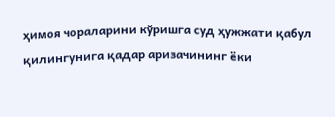ҳимоя чораларини кўришга суд ҳужжати қабул қилингунига қадар аризачининг ёки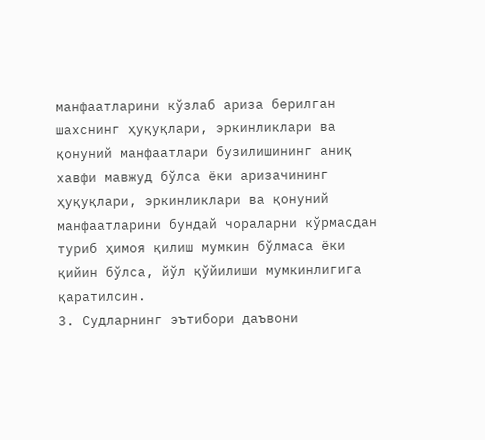манфаатларини кўзлаб ариза берилган шахснинг ҳуқуқлари, эркинликлари ва қонуний манфаатлари бузилишининг аниқ хавфи мавжуд бўлса ёки аризачининг ҳуқуқлари, эркинликлари ва қонуний манфаатларини бундай чораларни кўрмасдан туриб ҳимоя қилиш мумкин бўлмаса ёки қийин бўлса, йўл қўйилиши мумкинлигига қаратилсин.
3. Судларнинг эътибори даъвони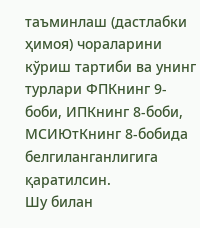таъминлаш (дастлабки ҳимоя) чораларини кўриш тартиби ва унинг турлари ФПКнинг 9-боби, ИПКнинг 8-боби, МСИЮтКнинг 8-бобида белгиланганлигига қаратилсин.
Шу билан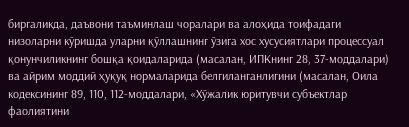биргаликда, даъвони таъминлаш чоралари ва алоҳида тоифадаги низоларни кўришда уларни қўллашнинг ўзига хос хусусиятлари процессуал қонунчиликнинг бошқа қоидаларида (масалан, ИПКнинг 28, 37-моддалари) ва айрим моддий ҳуқуқ нормаларида белгиланганлигини (масалан, Оила кодексининг 89, 110, 112-моддалари, «Хўжалик юритувчи субъектлар фаолиятини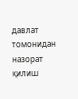давлат томонидан назорат қилиш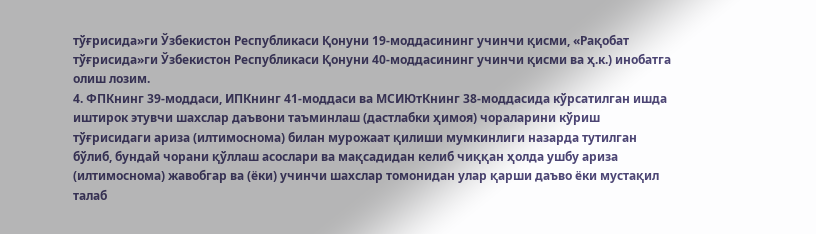тўғрисида»ги Ўзбекистон Республикаси Қонуни 19-моддасининг учинчи қисми, «Рақобат тўғрисида»ги Ўзбекистон Республикаси Қонуни 40-моддасининг учинчи қисми ва ҳ.к.) инобатга олиш лозим.
4. ФПКнинг 39-моддаси, ИПКнинг 41-моддаси ва МСИЮтКнинг 38-моддасида кўрсатилган ишда иштирок этувчи шахслар даъвони таъминлаш (дастлабки ҳимоя) чораларини кўриш тўғрисидаги ариза (илтимоснома) билан мурожаат қилиши мумкинлиги назарда тутилган бўлиб, бундай чорани қўллаш асослари ва мақсадидан келиб чиққан ҳолда ушбу ариза (илтимоснома) жавобгар ва (ёки) учинчи шахслар томонидан улар қарши даъво ёки мустақил талаб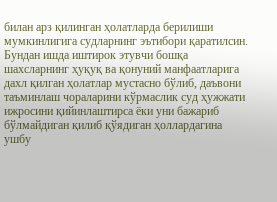билан арз қилинган ҳолатларда берилиши мумкинлигига судларнинг эътибори қаратилсин.
Бундан ишда иштирок этувчи бошқа шахсларнинг ҳуқуқ ва қонуний манфаатларига дахл қилган ҳолатлар мустасно бўлиб, даъвони таъминлаш чораларини кўрмаслик суд ҳужжати ижросини қийинлаштирса ёки уни бажариб бўлмайдиган қилиб қўядиган ҳоллардагина ушбу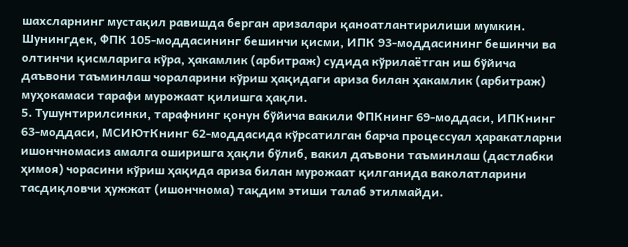шахсларнинг мустақил равишда берган аризалари қаноатлантирилиши мумкин.
Шунингдек, ФПК 105-моддасининг бешинчи қисми, ИПК 93-моддасининг бешинчи ва олтинчи қисмларига кўра, ҳакамлик (арбитраж) судида кўрилаётган иш бўйича даъвони таъминлаш чораларини кўриш ҳақидаги ариза билан ҳакамлик (арбитраж) муҳокамаси тарафи мурожаат қилишга ҳақли.
5. Тушунтирилсинки, тарафнинг қонун бўйича вакили ФПКнинг 69-моддаси, ИПКнинг 63-моддаси, МСИЮтКнинг 62-моддасида кўрсатилган барча процессуал ҳаракатларни ишончномасиз амалга оширишга ҳақли бўлиб, вакил даъвони таъминлаш (дастлабки ҳимоя) чорасини кўриш ҳақида ариза билан мурожаат қилганида ваколатларини тасдиқловчи ҳужжат (ишончнома) тақдим этиши талаб этилмайди.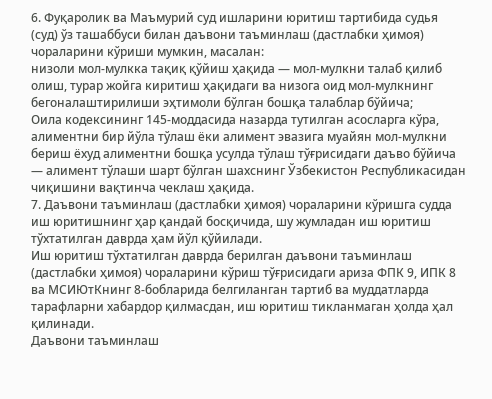6. Фуқаролик ва Маъмурий суд ишларини юритиш тартибида судья (суд) ўз ташаббуси билан даъвони таъминлаш (дастлабки ҳимоя) чораларини кўриши мумкин, масалан:
низоли мол-мулкка тақиқ қўйиш ҳақида — мол-мулкни талаб қилиб олиш, турар жойга киритиш ҳақидаги ва низога оид мол-мулкнинг бегоналаштирилиши эҳтимоли бўлган бошқа талаблар бўйича;
Оила кодексининг 145-моддасида назарда тутилган асосларга кўра, алиментни бир йўла тўлаш ёки алимент эвазига муайян мол-мулкни бериш ёхуд алиментни бошқа усулда тўлаш тўғрисидаги даъво бўйича — алимент тўлаши шарт бўлган шахснинг Ўзбекистон Республикасидан чиқишини вақтинча чеклаш ҳақида.
7. Даъвони таъминлаш (дастлабки ҳимоя) чораларини кўришга судда иш юритишнинг ҳар қандай босқичида, шу жумладан иш юритиш тўхтатилган даврда ҳам йўл қўйилади.
Иш юритиш тўхтатилган даврда берилган даъвони таъминлаш (дастлабки ҳимоя) чораларини кўриш тўғрисидаги ариза ФПК 9, ИПК 8 ва МСИЮтКнинг 8-бобларида белгиланган тартиб ва муддатларда тарафларни хабардор қилмасдан, иш юритиш тикланмаган ҳолда ҳал қилинади.
Даъвони таъминлаш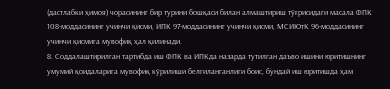(дастлабки ҳимоя) чорасининг бир турини бошқаси билан алмаштириш тўғрисидаги масала ФПК 108-моддасининг учинчи қисми, ИПК 97-моддасининг учинчи қисми, МСИЮтК 96-моддасининг учинчи қисмига мувофиқ ҳал қилинади.
8. Соддалаштирилган тартибда иш ФПК ва ИПКда назарда тутилган даъво ишини юритишнинг умумий қоидаларига мувофиқ кўрилиши белгиланганлиги боис, бундай иш юритишда ҳам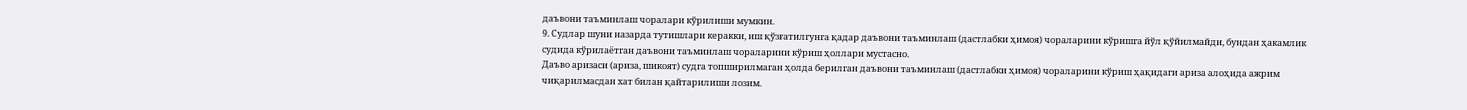даъвони таъминлаш чоралари кўрилиши мумкин.
9. Судлар шуни назарда тутишлари керакки, иш қўзғатилгунга қадар даъвони таъминлаш (дастлабки ҳимоя) чораларини кўришга йўл қўйилмайди, бундан ҳакамлик судида кўрилаётган даъвони таъминлаш чораларини кўриш ҳоллари мустасно.
Даъво аризаси (ариза, шикоят) судга топширилмаган ҳолда берилган даъвони таъминлаш (дастлабки ҳимоя) чораларини кўриш ҳақидаги ариза алоҳида ажрим чиқарилмасдан хат билан қайтарилиши лозим.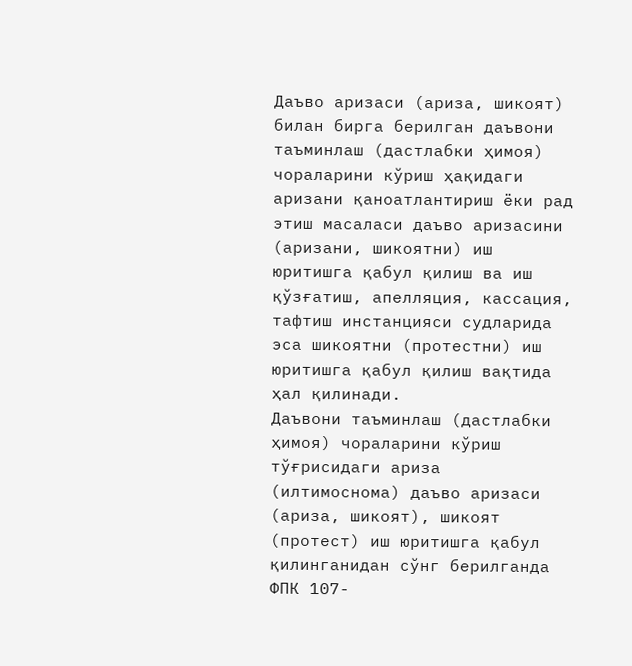Даъво аризаси (ариза, шикоят) билан бирга берилган даъвони таъминлаш (дастлабки ҳимоя) чораларини кўриш ҳақидаги аризани қаноатлантириш ёки рад этиш масаласи даъво аризасини (аризани, шикоятни) иш юритишга қабул қилиш ва иш қўзғатиш, апелляция, кассация, тафтиш инстанцияси судларида эса шикоятни (протестни) иш юритишга қабул қилиш вақтида ҳал қилинади.
Даъвони таъминлаш (дастлабки ҳимоя) чораларини кўриш тўғрисидаги ариза (илтимоснома) даъво аризаси (ариза, шикоят), шикоят (протест) иш юритишга қабул қилинганидан сўнг берилганда ФПК 107-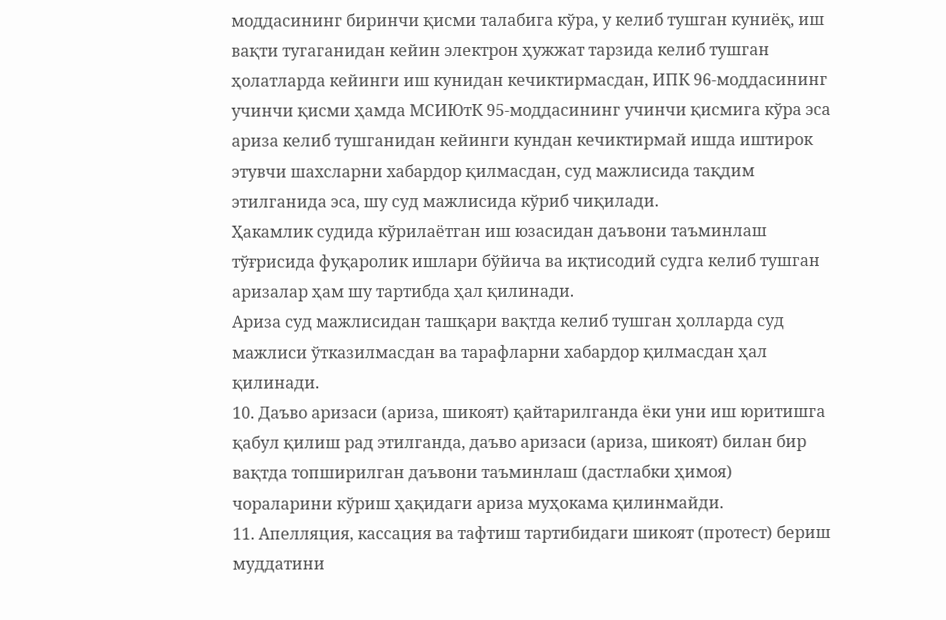моддасининг биринчи қисми талабига кўра, у келиб тушган куниёқ, иш вақти тугаганидан кейин электрон ҳужжат тарзида келиб тушган ҳолатларда кейинги иш кунидан кечиктирмасдан, ИПК 96-моддасининг учинчи қисми ҳамда МСИЮтК 95-моддасининг учинчи қисмига кўра эса ариза келиб тушганидан кейинги кундан кечиктирмай ишда иштирок этувчи шахсларни хабардор қилмасдан, суд мажлисида тақдим этилганида эса, шу суд мажлисида кўриб чиқилади.
Ҳакамлик судида кўрилаётган иш юзасидан даъвони таъминлаш тўғрисида фуқаролик ишлари бўйича ва иқтисодий судга келиб тушган аризалар ҳам шу тартибда ҳал қилинади.
Ариза суд мажлисидан ташқари вақтда келиб тушган ҳолларда суд мажлиси ўтказилмасдан ва тарафларни хабардор қилмасдан ҳал қилинади.
10. Даъво аризаси (ариза, шикоят) қайтарилганда ёки уни иш юритишга қабул қилиш рад этилганда, даъво аризаси (ариза, шикоят) билан бир вақтда топширилган даъвони таъминлаш (дастлабки ҳимоя) чораларини кўриш ҳақидаги ариза муҳокама қилинмайди.
11. Апелляция, кассация ва тафтиш тартибидаги шикоят (протест) бериш муддатини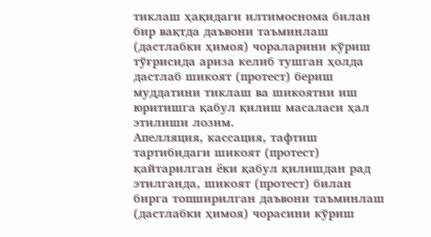тиклаш ҳақидаги илтимоснома билан бир вақтда даъвони таъминлаш (дастлабки ҳимоя) чораларини кўриш тўғрисида ариза келиб тушган ҳолда дастлаб шикоят (протест) бериш муддатини тиклаш ва шикоятни иш юритишга қабул қилиш масаласи ҳал этилиши лозим.
Апелляция, кассация, тафтиш тартибидаги шикоят (протест) қайтарилган ёки қабул қилишдан рад этилганда, шикоят (протест) билан бирга топширилган даъвони таъминлаш (дастлабки ҳимоя) чорасини кўриш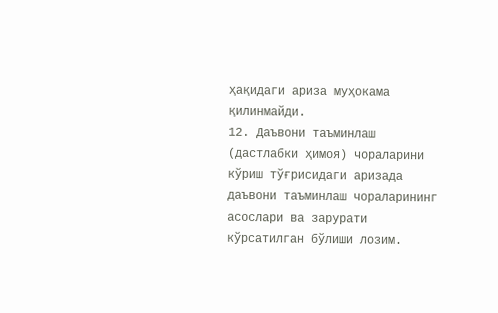ҳақидаги ариза муҳокама қилинмайди.
12. Даъвони таъминлаш (дастлабки ҳимоя) чораларини кўриш тўғрисидаги аризада даъвони таъминлаш чораларининг асослари ва зарурати кўрсатилган бўлиши лозим.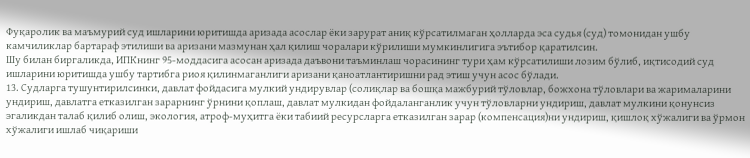Фуқаролик ва маъмурий суд ишларини юритишда аризада асослар ёки зарурат аниқ кўрсатилмаган ҳолларда эса судья (суд) томонидан ушбу камчиликлар бартараф этилиши ва аризани мазмунан ҳал қилиш чоралари кўрилиши мумкинлигига эътибор қаратилсин.
Шу билан биргаликда, ИПКнинг 95-моддасига асосан аризада даъвони таъминлаш чорасининг тури ҳам кўрсатилиши лозим бўлиб, иқтисодий суд ишларини юритишда ушбу тартибга риоя қилинмаганлиги аризани қаноатлантиришни рад этиш учун асос бўлади.
13. Судларга тушунтирилсинки, давлат фойдасига мулкий ундирувлар (солиқлар ва бошқа мажбурий тўловлар, божхона тўловлари ва жарималарини ундириш, давлатга етказилган зарарнинг ўрнини қоплаш, давлат мулкидан фойдаланганлик учун тўловларни ундириш, давлат мулкини қонунсиз эгаликдан талаб қилиб олиш, экология, атроф-муҳитга ёки табиий ресурсларга етказилган зарар (компенсация)ни ундириш, қишлоқ хўжалиги ва ўрмон хўжалиги ишлаб чиқариши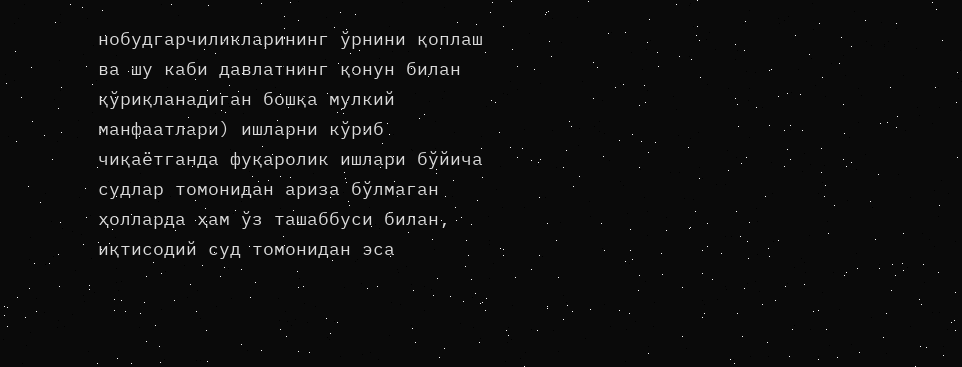нобудгарчиликларининг ўрнини қоплаш ва шу каби давлатнинг қонун билан қўриқланадиган бошқа мулкий манфаатлари) ишларни кўриб чиқаётганда фуқаролик ишлари бўйича судлар томонидан ариза бўлмаган ҳолларда ҳам ўз ташаббуси билан, иқтисодий суд томонидан эса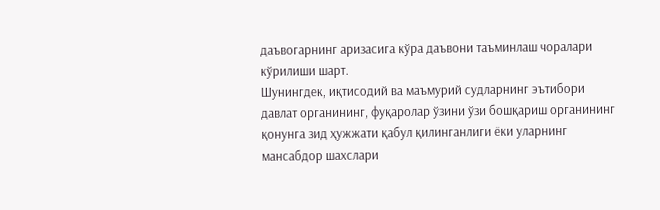даъвогарнинг аризасига кўра даъвони таъминлаш чоралари кўрилиши шарт.
Шунингдек, иқтисодий ва маъмурий судларнинг эътибори давлат органининг, фуқаролар ўзини ўзи бошқариш органининг қонунга зид ҳужжати қабул қилинганлиги ёки уларнинг мансабдор шахслари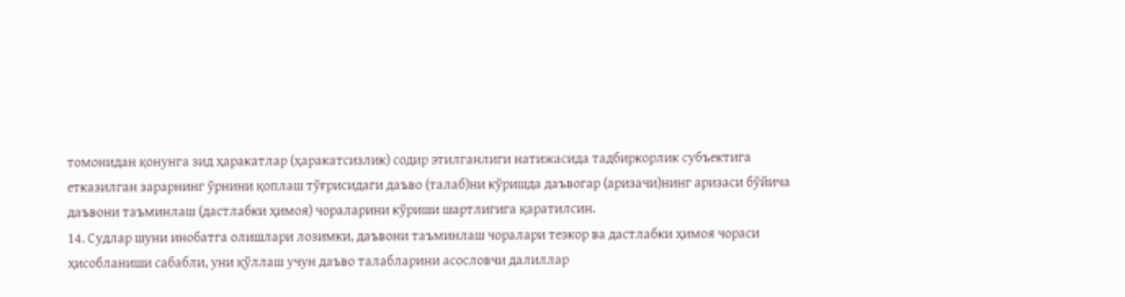томонидан қонунга зид ҳаракатлар (ҳаракатсизлик) содир этилганлиги натижасида тадбиркорлик субъектига етказилган зарарнинг ўрнини қоплаш тўғрисидаги даъво (талаб)ни кўришда даъвогар (аризачи)нинг аризаси бўйича даъвони таъминлаш (дастлабки ҳимоя) чораларини кўриши шартлигига қаратилсин.
14. Судлар шуни инобатга олишлари лозимки, даъвони таъминлаш чоралари тезкор ва дастлабки ҳимоя чораси ҳисобланиши сабабли, уни қўллаш учун даъво талабларини асословчи далиллар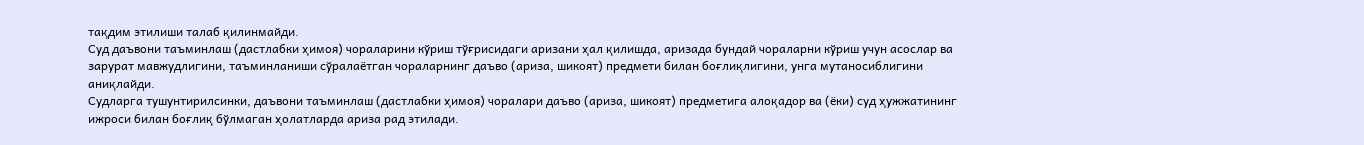тақдим этилиши талаб қилинмайди.
Суд даъвони таъминлаш (дастлабки ҳимоя) чораларини кўриш тўғрисидаги аризани ҳал қилишда, аризада бундай чораларни кўриш учун асослар ва зарурат мавжудлигини, таъминланиши сўралаётган чораларнинг даъво (ариза, шикоят) предмети билан боғлиқлигини, унга мутаносиблигини аниқлайди.
Судларга тушунтирилсинки, даъвони таъминлаш (дастлабки ҳимоя) чоралари даъво (ариза, шикоят) предметига алоқадор ва (ёки) суд ҳужжатининг ижроси билан боғлиқ бўлмаган ҳолатларда ариза рад этилади.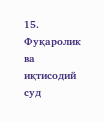15. Фуқаролик ва иқтисодий суд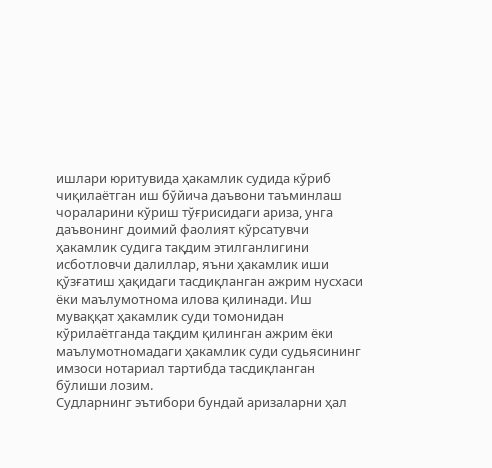ишлари юритувида ҳакамлик судида кўриб чиқилаётган иш бўйича даъвони таъминлаш чораларини кўриш тўғрисидаги ариза, унга даъвонинг доимий фаолият кўрсатувчи ҳакамлик судига тақдим этилганлигини исботловчи далиллар, яъни ҳакамлик иши қўзғатиш ҳақидаги тасдиқланган ажрим нусхаси ёки маълумотнома илова қилинади. Иш муваққат ҳакамлик суди томонидан кўрилаётганда тақдим қилинган ажрим ёки маълумотномадаги ҳакамлик суди судьясининг имзоси нотариал тартибда тасдиқланган бўлиши лозим.
Судларнинг эътибори бундай аризаларни ҳал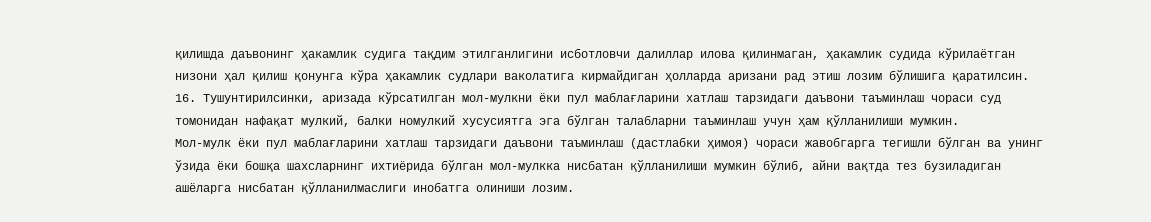қилишда даъвонинг ҳакамлик судига тақдим этилганлигини исботловчи далиллар илова қилинмаган, ҳакамлик судида кўрилаётган низони ҳал қилиш қонунга кўра ҳакамлик судлари ваколатига кирмайдиган ҳолларда аризани рад этиш лозим бўлишига қаратилсин.
16. Тушунтирилсинки, аризада кўрсатилган мол-мулкни ёки пул маблағларини хатлаш тарзидаги даъвони таъминлаш чораси суд томонидан нафақат мулкий, балки номулкий хусусиятга эга бўлган талабларни таъминлаш учун ҳам қўлланилиши мумкин.
Мол-мулк ёки пул маблағларини хатлаш тарзидаги даъвони таъминлаш (дастлабки ҳимоя) чораси жавобгарга тегишли бўлган ва унинг ўзида ёки бошқа шахсларнинг ихтиёрида бўлган мол-мулкка нисбатан қўлланилиши мумкин бўлиб, айни вақтда тез бузиладиган ашёларга нисбатан қўлланилмаслиги инобатга олиниши лозим.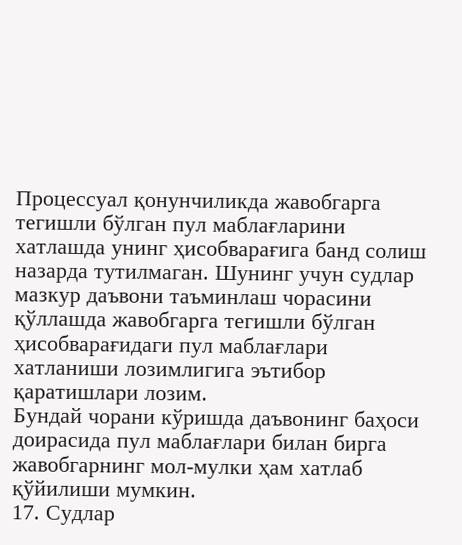Процессуал қонунчиликда жавобгарга тегишли бўлган пул маблағларини хатлашда унинг ҳисобварағига банд солиш назарда тутилмаган. Шунинг учун судлар мазкур даъвони таъминлаш чорасини қўллашда жавобгарга тегишли бўлган ҳисобварағидаги пул маблағлари хатланиши лозимлигига эътибор қаратишлари лозим.
Бундай чорани кўришда даъвонинг баҳоси доирасида пул маблағлари билан бирга жавобгарнинг мол-мулки ҳам хатлаб қўйилиши мумкин.
17. Судлар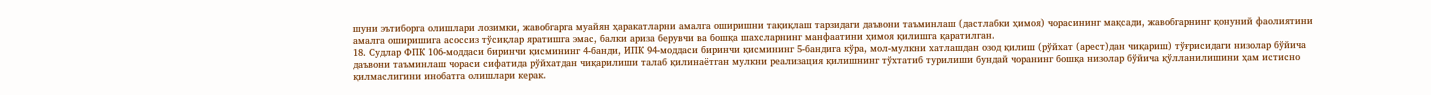шуни эътиборга олишлари лозимки, жавобгарга муайян ҳаракатларни амалга оширишни тақиқлаш тарзидаги даъвони таъминлаш (дастлабки ҳимоя) чорасининг мақсади, жавобгарнинг қонуний фаолиятини амалга оширишига асоссиз тўсиқлар яратишга эмас, балки ариза берувчи ва бошқа шахсларнинг манфаатини ҳимоя қилишга қаратилган.
18. Судлар ФПК 106-моддаси биринчи қисмининг 4-банди, ИПК 94-моддаси биринчи қисмининг 5-бандига кўра, мол-мулкни хатлашдан озод қилиш (рўйхат (арест)дан чиқариш) тўғрисидаги низолар бўйича даъвони таъминлаш чораси сифатида рўйхатдан чиқарилиши талаб қилинаётган мулкни реализация қилишнинг тўхтатиб турилиши бундай чоранинг бошқа низолар бўйича қўлланилишини ҳам истисно қилмаслигини инобатга олишлари керак.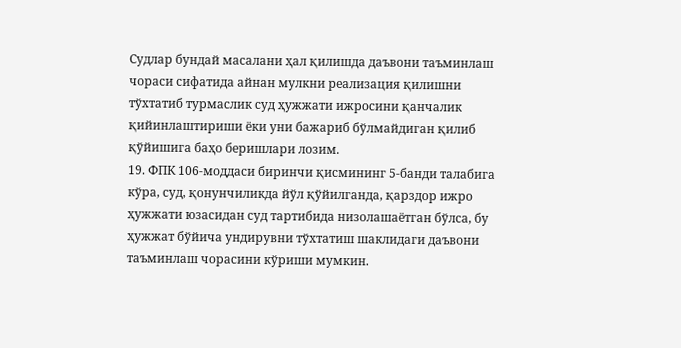Судлар бундай масалани ҳал қилишда даъвони таъминлаш чораси сифатида айнан мулкни реализация қилишни тўхтатиб турмаслик суд ҳужжати ижросини қанчалик қийинлаштириши ёки уни бажариб бўлмайдиган қилиб қўйишига баҳо беришлари лозим.
19. ФПК 106-моддаси биринчи қисмининг 5-банди талабига кўра, суд, қонунчиликда йўл қўйилганда, қарздор ижро ҳужжати юзасидан суд тартибида низолашаётган бўлса, бу ҳужжат бўйича ундирувни тўхтатиш шаклидаги даъвони таъминлаш чорасини кўриши мумкин.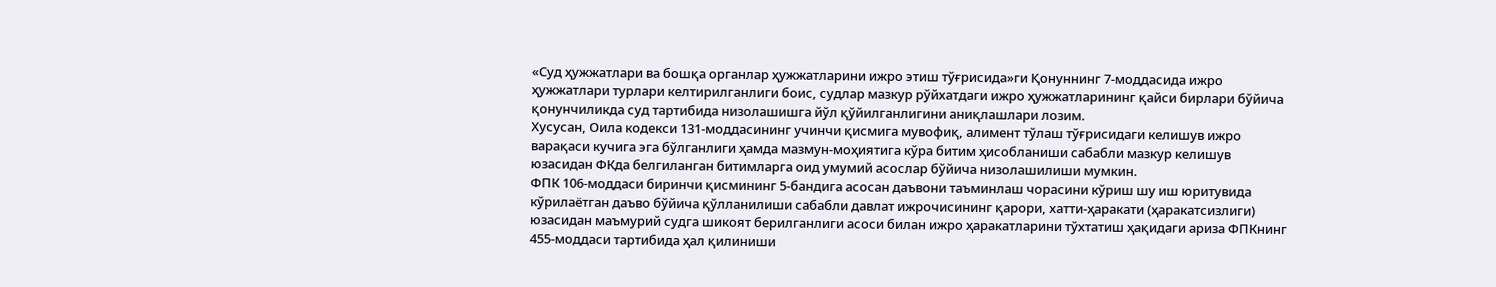«Суд ҳужжатлари ва бошқа органлар ҳужжатларини ижро этиш тўғрисида»ги Қонуннинг 7-моддасида ижро ҳужжатлари турлари келтирилганлиги боис, судлар мазкур рўйхатдаги ижро ҳужжатларининг қайси бирлари бўйича қонунчиликда суд тартибида низолашишга йўл қўйилганлигини аниқлашлари лозим.
Хусусан, Оила кодекси 131-моддасининг учинчи қисмига мувофиқ, алимент тўлаш тўғрисидаги келишув ижро варақаси кучига эга бўлганлиги ҳамда мазмун-моҳиятига кўра битим ҳисобланиши сабабли мазкур келишув юзасидан ФКда белгиланган битимларга оид умумий асослар бўйича низолашилиши мумкин.
ФПК 106-моддаси биринчи қисмининг 5-бандига асосан даъвони таъминлаш чорасини кўриш шу иш юритувида кўрилаётган даъво бўйича қўлланилиши сабабли давлат ижрочисининг қарори, хатти-ҳаракати (ҳаракатсизлиги) юзасидан маъмурий судга шикоят берилганлиги асоси билан ижро ҳаракатларини тўхтатиш ҳақидаги ариза ФПКнинг 455-моддаси тартибида ҳал қилиниши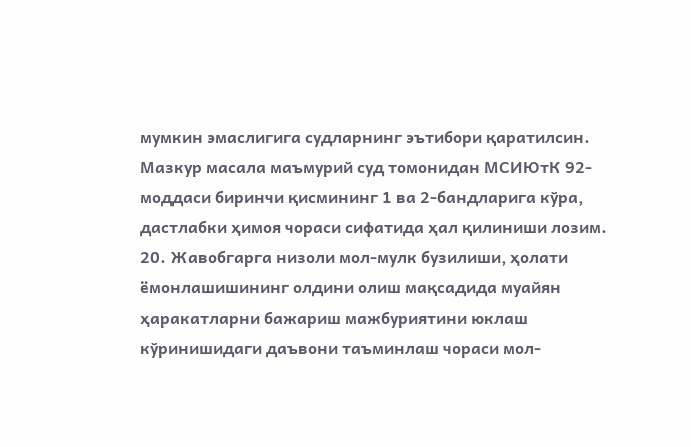мумкин эмаслигига судларнинг эътибори қаратилсин.
Мазкур масала маъмурий суд томонидан МСИЮтК 92-моддаси биринчи қисмининг 1 ва 2-бандларига кўра, дастлабки ҳимоя чораси сифатида ҳал қилиниши лозим.
20. Жавобгарга низоли мол-мулк бузилиши, ҳолати ёмонлашишининг олдини олиш мақсадида муайян ҳаракатларни бажариш мажбуриятини юклаш кўринишидаги даъвони таъминлаш чораси мол-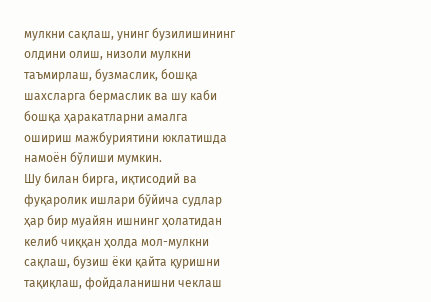мулкни сақлаш, унинг бузилишининг олдини олиш, низоли мулкни таъмирлаш, бузмаслик, бошқа шахсларга бермаслик ва шу каби бошқа ҳаракатларни амалга ошириш мажбуриятини юклатишда намоён бўлиши мумкин.
Шу билан бирга, иқтисодий ва фуқаролик ишлари бўйича судлар ҳар бир муайян ишнинг ҳолатидан келиб чиққан ҳолда мол-мулкни сақлаш, бузиш ёки қайта қуришни тақиқлаш, фойдаланишни чеклаш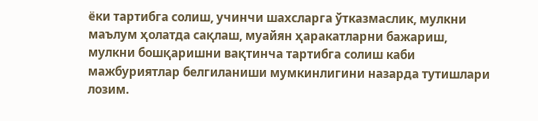ёки тартибга солиш, учинчи шахсларга ўтказмаслик, мулкни маълум ҳолатда сақлаш, муайян ҳаракатларни бажариш, мулкни бошқаришни вақтинча тартибга солиш каби мажбуриятлар белгиланиши мумкинлигини назарда тутишлари лозим.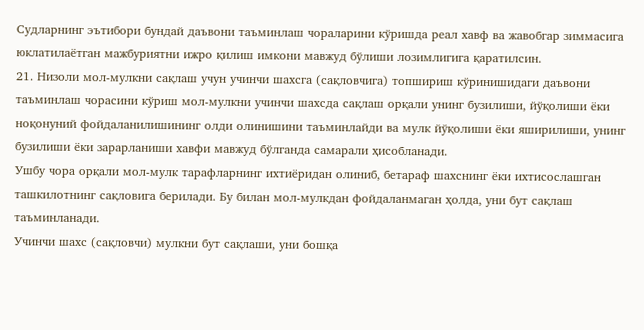Судларнинг эътибори бундай даъвони таъминлаш чораларини кўришда реал хавф ва жавобгар зиммасига юклатилаётган мажбуриятни ижро қилиш имкони мавжуд бўлиши лозимлигига қаратилсин.
21. Низоли мол-мулкни сақлаш учун учинчи шахсга (сақловчига) топшириш кўринишидаги даъвони таъминлаш чорасини кўриш мол-мулкни учинчи шахсда сақлаш орқали унинг бузилиши, йўқолиши ёки ноқонуний фойдаланилишининг олди олинишини таъминлайди ва мулк йўқолиши ёки яширилиши, унинг бузилиши ёки зарарланиши хавфи мавжуд бўлганда самарали ҳисобланади.
Ушбу чора орқали мол-мулк тарафларнинг ихтиёридан олиниб, бетараф шахснинг ёки ихтисослашган ташкилотнинг сақловига берилади. Бу билан мол-мулкдан фойдаланмаган ҳолда, уни бут сақлаш таъминланади.
Учинчи шахс (сақловчи) мулкни бут сақлаши, уни бошқа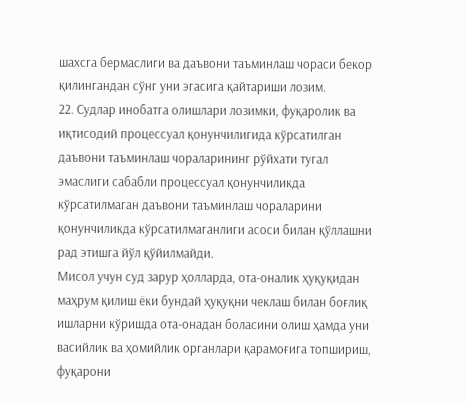шахсга бермаслиги ва даъвони таъминлаш чораси бекор қилингандан сўнг уни эгасига қайтариши лозим.
22. Судлар инобатга олишлари лозимки, фуқаролик ва иқтисодий процессуал қонунчилигида кўрсатилган даъвони таъминлаш чораларининг рўйхати тугал эмаслиги сабабли процессуал қонунчиликда кўрсатилмаган даъвони таъминлаш чораларини қонунчиликда кўрсатилмаганлиги асоси билан қўллашни рад этишга йўл қўйилмайди.
Мисол учун суд зарур ҳолларда, ота-оналик ҳуқуқидан маҳрум қилиш ёки бундай ҳуқуқни чеклаш билан боғлиқ ишларни кўришда ота-онадан боласини олиш ҳамда уни васийлик ва ҳомийлик органлари қарамоғига топшириш, фуқарони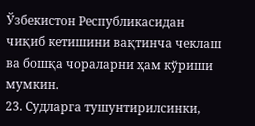Ўзбекистон Республикасидан чиқиб кетишини вақтинча чеклаш ва бошқа чораларни ҳам кўриши мумкин.
23. Судларга тушунтирилсинки,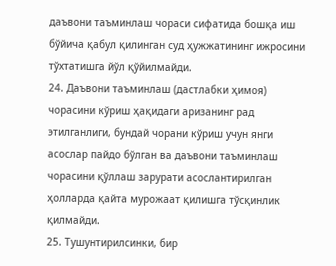даъвони таъминлаш чораси сифатида бошқа иш бўйича қабул қилинган суд ҳужжатининг ижросини тўхтатишга йўл қўйилмайди.
24. Даъвони таъминлаш (дастлабки ҳимоя) чорасини кўриш ҳақидаги аризанинг рад этилганлиги, бундай чорани кўриш учун янги асослар пайдо бўлган ва даъвони таъминлаш чорасини қўллаш зарурати асослантирилган ҳолларда қайта мурожаат қилишга тўсқинлик қилмайди.
25. Тушунтирилсинки, бир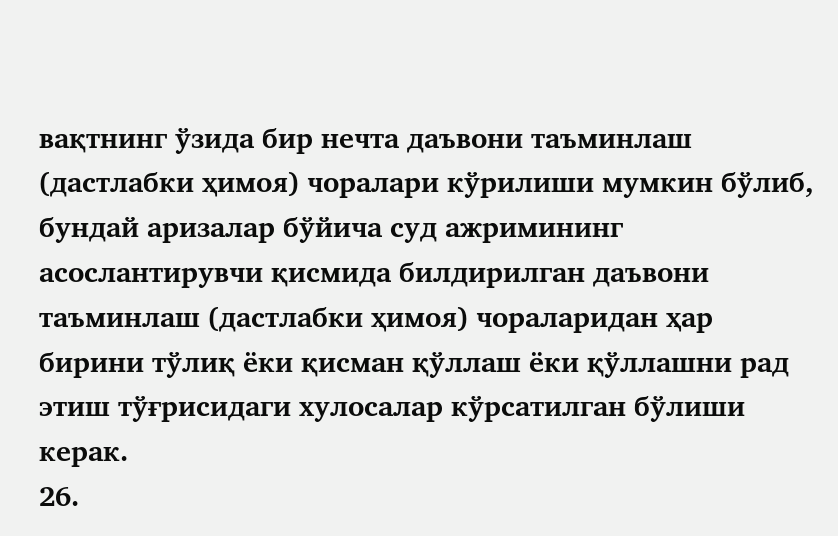вақтнинг ўзида бир нечта даъвони таъминлаш (дастлабки ҳимоя) чоралари кўрилиши мумкин бўлиб, бундай аризалар бўйича суд ажримининг асослантирувчи қисмида билдирилган даъвони таъминлаш (дастлабки ҳимоя) чораларидан ҳар бирини тўлиқ ёки қисман қўллаш ёки қўллашни рад этиш тўғрисидаги хулосалар кўрсатилган бўлиши керак.
26.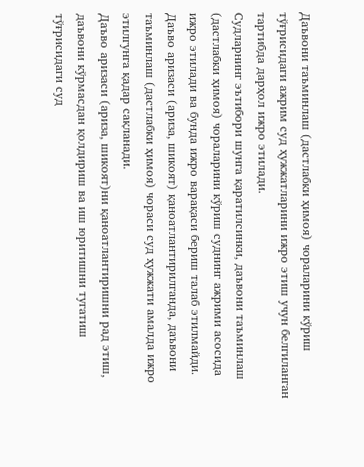Даъвони таъминлаш (дастлабки ҳимоя) чораларини кўриш тўғрисидаги ажрим суд ҳужжатларини ижро этиш учун белгиланган тартибда дарҳол ижро этилади.
Судларнинг эътибори шунга қаратилсинки, даъвони таъминлаш (дастлабки ҳимоя) чораларини кўриш суднинг ажрими асосида ижро этилади ва бунда ижро варақаси бериш талаб этилмайди.
Даъво аризаси (ариза, шикоят) қаноатлантирилганда, даъвони таъминлаш (дастлабки ҳимоя) чораси суд ҳужжати амалда ижро этилгунга қадар сақланади.
Даъво аризаси (ариза, шикоят)ни қаноатлантиришни рад этиш, даъвони кўрмасдан қолдириш ва иш юритишни тугатиш тўғрисидаги суд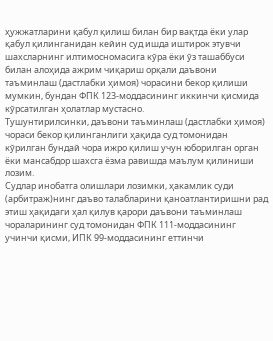ҳужжатларини қабул қилиш билан бир вақтда ёки улар қабул қилинганидан кейин суд ишда иштирок этувчи шахсларнинг илтимосномасига кўра ёки ўз ташаббуси билан алоҳида ажрим чиқариш орқали даъвони таъминлаш (дастлабки ҳимоя) чорасини бекор қилиши мумкин, бундан ФПК 123-моддасининг иккинчи қисмида кўрсатилган ҳолатлар мустасно.
Тушунтирилсинки, даъвони таъминлаш (дастлабки ҳимоя) чораси бекор қилинганлиги ҳақида суд томонидан кўрилган бундай чора ижро қилиш учун юборилган орган ёки мансабдор шахсга ёзма равишда маълум қилиниши лозим.
Судлар инобатга олишлари лозимки, ҳакамлик суди (арбитраж)нинг даъво талабларини қаноатлантиришни рад этиш ҳақидаги ҳал қилув қарори даъвони таъминлаш чораларининг суд томонидан ФПК 111-моддасининг учинчи қисми, ИПК 99-моддасининг еттинчи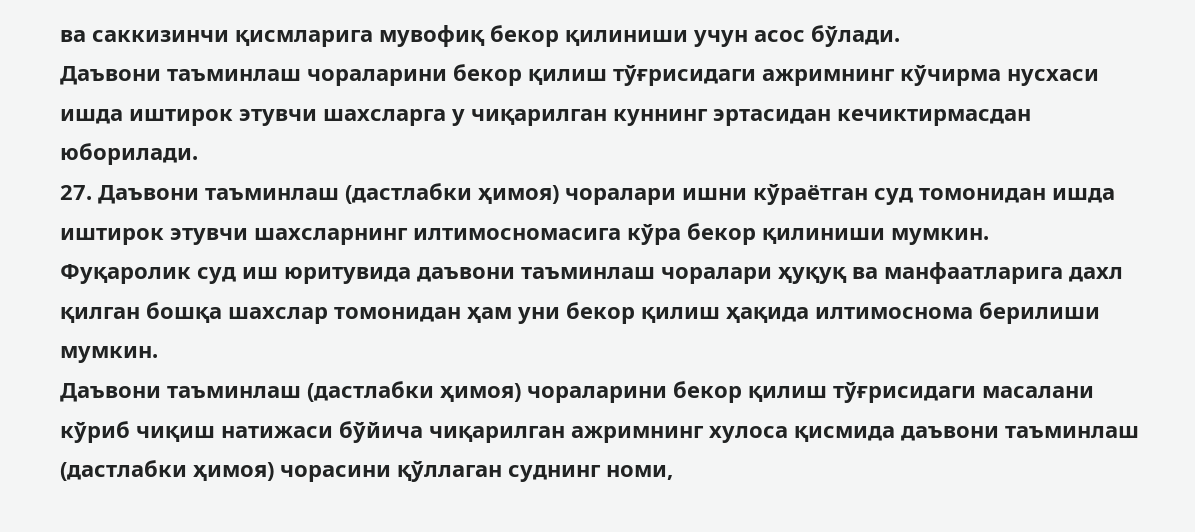ва саккизинчи қисмларига мувофиқ бекор қилиниши учун асос бўлади.
Даъвони таъминлаш чораларини бекор қилиш тўғрисидаги ажримнинг кўчирма нусхаси ишда иштирок этувчи шахсларга у чиқарилган куннинг эртасидан кечиктирмасдан юборилади.
27. Даъвони таъминлаш (дастлабки ҳимоя) чоралари ишни кўраётган суд томонидан ишда иштирок этувчи шахсларнинг илтимосномасига кўра бекор қилиниши мумкин.
Фуқаролик суд иш юритувида даъвони таъминлаш чоралари ҳуқуқ ва манфаатларига дахл қилган бошқа шахслар томонидан ҳам уни бекор қилиш ҳақида илтимоснома берилиши мумкин.
Даъвони таъминлаш (дастлабки ҳимоя) чораларини бекор қилиш тўғрисидаги масалани кўриб чиқиш натижаси бўйича чиқарилган ажримнинг хулоса қисмида даъвони таъминлаш (дастлабки ҳимоя) чорасини қўллаган суднинг номи,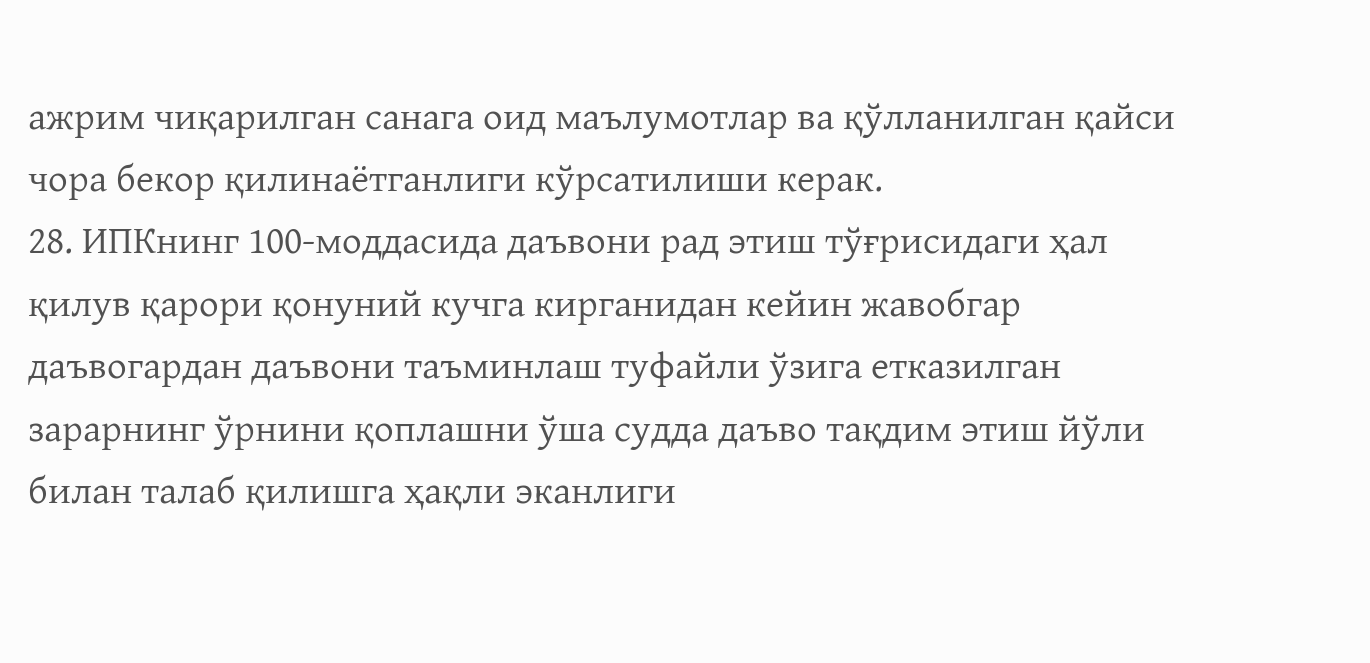ажрим чиқарилган санага оид маълумотлар ва қўлланилган қайси чора бекор қилинаётганлиги кўрсатилиши керак.
28. ИПКнинг 100-моддасида даъвони рад этиш тўғрисидаги ҳал қилув қарори қонуний кучга кирганидан кейин жавобгар даъвогардан даъвони таъминлаш туфайли ўзига етказилган зарарнинг ўрнини қоплашни ўша судда даъво тақдим этиш йўли билан талаб қилишга ҳақли эканлиги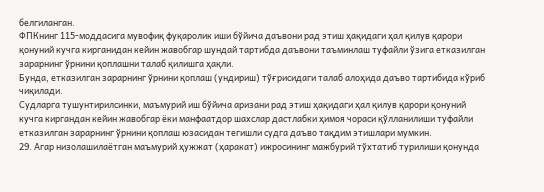белгиланган.
ФПКнинг 115-моддасига мувофиқ фуқаролик иши бўйича даъвони рад этиш ҳақидаги ҳал қилув қарори қонуний кучга кирганидан кейин жавобгар шундай тартибда даъвони таъминлаш туфайли ўзига етказилган зарарнинг ўрнини қоплашни талаб қилишга ҳақли.
Бунда, етказилган зарарнинг ўрнини қоплаш (ундириш) тўғрисидаги талаб алоҳида даъво тартибида кўриб чиқилади.
Судларга тушунтирилсинки, маъмурий иш бўйича аризани рад этиш ҳақидаги ҳал қилув қарори қонуний кучга киргандан кейин жавобгар ёки манфаатдор шахслар дастлабки ҳимоя чораси қўлланилиши туфайли етказилган зарарнинг ўрнини қоплаш юзасидан тегишли судга даъво тақдим этишлари мумкин.
29. Агар низолашилаётган маъмурий ҳужжат (ҳаракат) ижросининг мажбурий тўхтатиб турилиши қонунда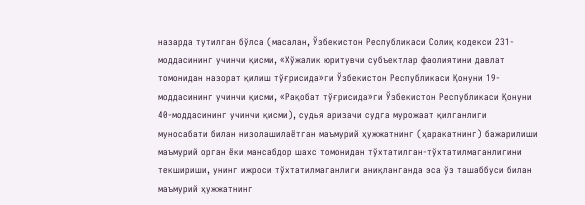назарда тутилган бўлса (масалан, Ўзбекистон Республикаси Солиқ кодекси 231-моддасининг учинчи қисми, «Хўжалик юритувчи субъектлар фаолиятини давлат томонидан назорат қилиш тўғрисида»ги Ўзбекистон Республикаси Қонуни 19-моддасининг учинчи қисми, «Рақобат тўғрисида»ги Ўзбекистон Республикаси Қонуни 40-моддасининг учинчи қисми), судья аризачи судга мурожаат қилганлиги муносабати билан низолашилаётган маъмурий ҳужжатнинг (ҳаракатнинг) бажарилиши маъмурий орган ёки мансабдор шахс томонидан тўхтатилган-тўхтатилмаганлигини текшириши, унинг ижроси тўхтатилмаганлиги аниқланганда эса ўз ташаббуси билан маъмурий ҳужжатнинг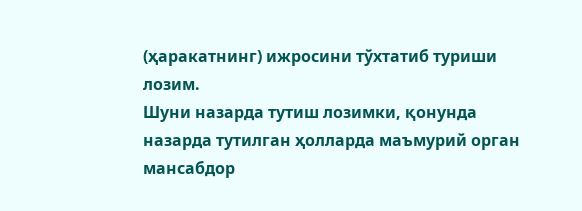(ҳаракатнинг) ижросини тўхтатиб туриши лозим.
Шуни назарда тутиш лозимки, қонунда назарда тутилган ҳолларда маъмурий орган мансабдор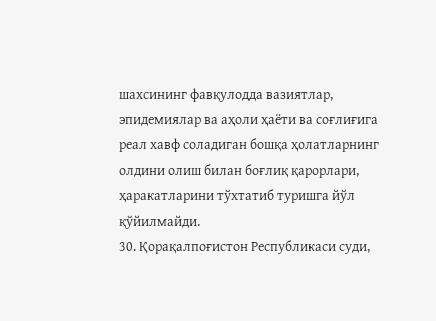шахсининг фавқулодда вазиятлар, эпидемиялар ва аҳоли ҳаёти ва соғлиғига реал хавф соладиган бошқа ҳолатларнинг олдини олиш билан боғлиқ қарорлари, ҳаракатларини тўхтатиб туришга йўл қўйилмайди.
30. Қорақалпоғистон Республикаси суди,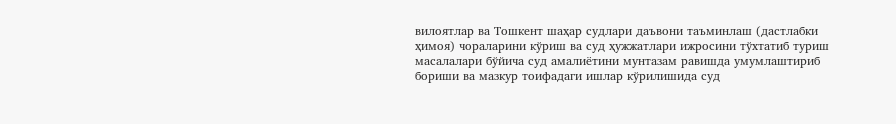вилоятлар ва Тошкент шаҳар судлари даъвони таъминлаш (дастлабки ҳимоя) чораларини кўриш ва суд ҳужжатлари ижросини тўхтатиб туриш масалалари бўйича суд амалиётини мунтазам равишда умумлаштириб бориши ва мазкур тоифадаги ишлар кўрилишида суд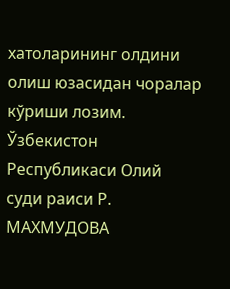хатоларининг олдини олиш юзасидан чоралар кўриши лозим.
Ўзбекистон Республикаси Олий суди раиси Р. МАХМУДОВА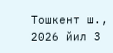Тошкент ш.,
2026 йил 3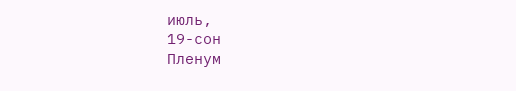июль,
19-сон
Пленум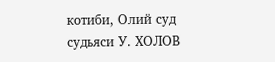котиби, Олий суд судьяси У. ХОЛОВ